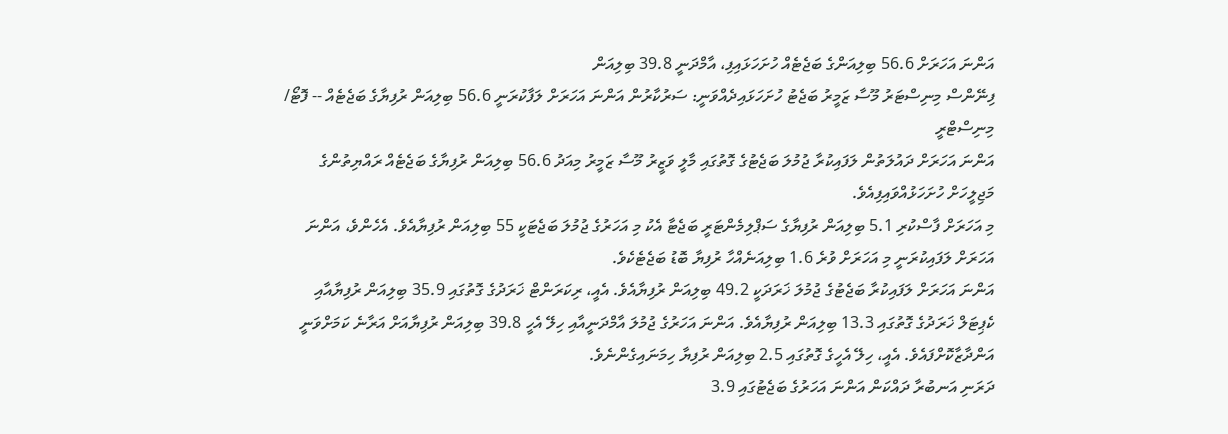އަންނަ އަހަރަށް 56.6 ބިލިއަންގެ ބަޖެޓެއް ހުށަހަޅައިފި، އާމްދަނީ 39.8 ބިލިއަން
ފިނޭންސް މިނިސްޓަރު މޫސާ ޒަމީރު ބަޖެޓު ހުށަހަޅައިދެއްވަނީ: ސަރުކާރުން އަންނަ އަހަރަށް ލަފާކުރަނީ 56.6 ބިލިއަން ރުފިޔާގެ ބަޖެޓެއް -- ފޮޓޯ/ މިނިސްޓްރީ
އަންނަ އަހަރަށް ދައުލަތުން ލަފައިކުރާ ޖުމުލަ ބަޖެޓުގެ ގޮތުގައި މާލީ ވަޒީރު މޫސާ ޒަމީރު މިއަދު 56.6 ބިލިއަން ރުފިޔާގެ ބަޖެޓެއް ރައްޔިތުންގެ މަޖިލީހަށް ހުށަހަޅުއްވައިފިއެވެ.
މި އަހަރަށް ފާސްކުރި 5.1 ބިލިއަން ރުފިޔާގެ ސަޕްލިމެންޓަރީ ބަޖެޓާ އެކު މި އަހަރުގެ ޖުމުލަ ބަޖެޓަކީ 55 ބިލިއަން ރުފިޔާއެވެ. އެހެންވެ، އަންނަ އަހަރަށް ލަފައިކުރަނީ މި އަހަރަށް ވުރެ 1.6 ބިލިއަނެއްހާ ރުފިޔާ ބޮޑު ބަޖެޓެކެވެ.
އަންނަ އަހަރަށް ލަފައިކުރާ ބަޖެޓުގެ ޖުމުލަ ޚަރަދަކީ 49.2 ބިލިއަން ރުފިޔާއެވެ. އެއީ، ރިކަރަންޓް ޚަރަދުގެ ގޮތުގައި 35.9 ބިލިއަން ރުފިޔާއާއި ކެޕިޓަލް ޚަރަދުގެ ގޮތުގައި 13.3 ބިލިއަން ރުފިޔާއެވެ. އަންނަ އަހަރުގެ ޖުމުލަ އާމްދަނީއާއި ހިލޭ އެހީ 39.8 ބިލިއަން ރުފިޔާއަށް އަރާނެ ކަމަށްވަނީ އަންދާޒާކޮށްފައެވެ. އެއީ، ހިލޭ އެހީގެ ގޮތުގައި 2.5 ބިލިއަން ރުފިޔާ ހިމަނައިގެންނެވެ.
ދަރަނި އަނބުރާ ދައްކަން އަންނަ އަހަރުގެ ބަޖެޓުގައި 3.9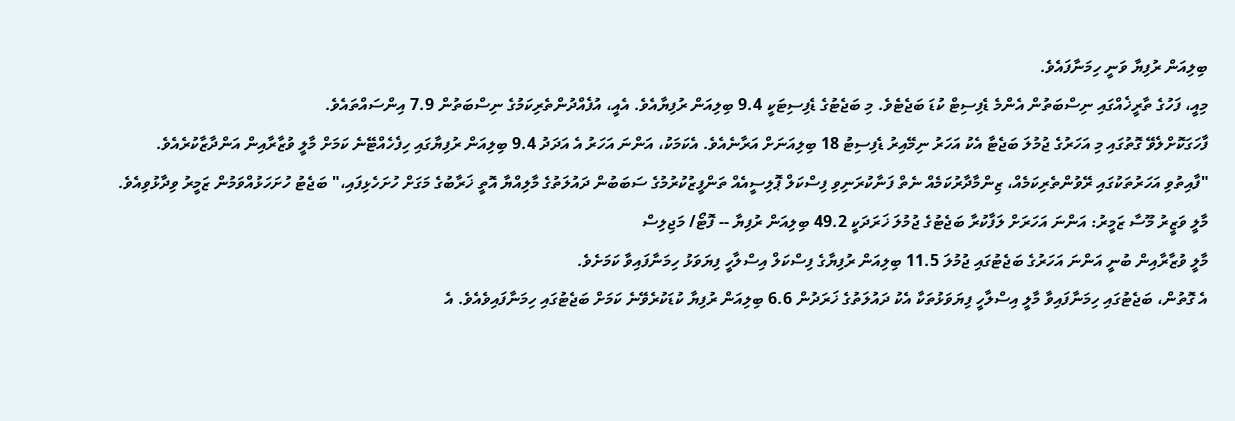ބިލިއަން ރުފިޔާ ވަނީ ހިމަނާފައެވެ.
މިއީ، ފަހުގެ ތާރީޚެއްގައި ނިސްބަތުން އެންމެ ޑެފިސިޓް ކުޑަ ބަޖެޓެވެ. މި ބަޖެޓުގެ ޑެފިސިޓަކީ 9.4 ބިލިއަން ރުފިޔާއެވެ. އެއީ، އުފެއްދުންތެރިކަމުގެ ނިސްބަތުން 7.9 އިންސައްތައެވެ.
ފާހަގަކޮށްލެވޭ ގޮތުގައި މި އަހަރުގެ ޖުމުލަ ބަޖެޓާ އެކު އަހަރު ނިމޭއިރު ޑެފިސިޓު 18 ބިލިއަނަށް އަރާނެއެވެ. އެކަމަކު، އަންނަ އަހަރު އެ އަދަދު 9.4 ބިލިއަން ރުފިޔާގައި ހިފެހެއްޓޭނެ ކަމަށް މާލީ ވުޒާރާއިން އަންދާޒާކުރެއެވެ.
"ފާއިތުވި އަހަރުތަކުގައި ރޭވުންތެރިކަމެއް، ޒިންމާދާރުކަމެއް ނެތް ފަނާކުރަނިވި ފިސްކަލް ޕޮލިސީއެއް ތަންފީޒުކުރުމުގެ ސަބަބުން ދައުލަތުގެ މާލިއްޔާ އޮތީ ޚަރާބުގެ މަގަށް ހުށަހެޅިފައި،" ބަޖެޓު ހުށަހަޅުއްވަމުން ޒަމީރު ވިދާޅުވިއެވެ.
މާލީ ވަޒީރު މޫސާ ޒަމީރު: އަންނަ އަހަރަށް ލަފާކުރާ ބަޖެޓުގެ ޖުމުލަ ޚަރަދަކީ 49.2 ބިލިއަން ރުފިޔާ -- ފޮޓޯ/ މަޖިލިސް
މާލީ ވުޒާރާއިން ބުނީ އަންނަ އަހަރުގެ ބަޖެޓުގައި ޖުމުލަ 11.5 ބިލިއަން ރުފިޔާގެ ފިސްކަލް އިސްލާހީ ފިޔަވަޅު ހިމަނާފައިވާ ކަމަށެވެ.
އެ ގޮތުން، ބަޖެޓުގައި ހިމަނާފައިވާ މާލީ އިސްލާހީ ފިޔަވަޅުތަކާ އެކު ދައުލަތުގެ ޚަރަދުން 6.6 ބިލިއަން ރުފިޔާ ކުޑަކުރެވޭނެ ކަމަށް ބަޖެޓުގައި ހިމަނާފައިވެއެވެ. އެ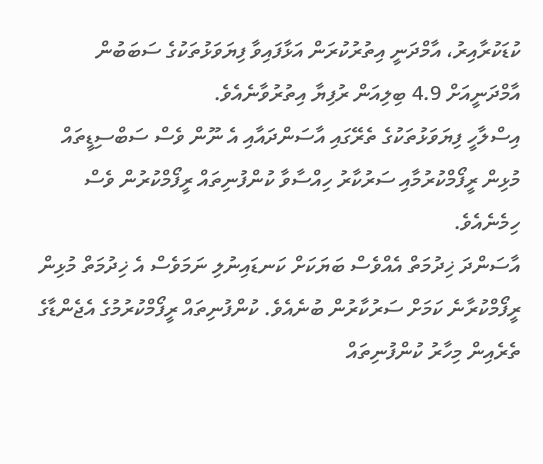ކުޑަކުރާއިރު، އާމްދަނީ އިތުރުކުރަން އަޅާފައިވާ ފިޔަވަޅުތަކުގެ ސަބަބުން އާމްދަނީއަށް 4.9 ބިލިއަން ރުފިޔާ އިތުރުވާނެއެވެ.
އިސްލާހީ ފިޔަވަޅުތަކުގެ ތެރޭގައި އާސަންދައާއި އެ ނޫން ވެސް ސަބްސިޑީތައް މުޅިން ރީފޯމްކުރުމާއި ސަރުކާރު ހިއްސާވާ ކުންފުނިތައް ރީފޯމްކުރުން ވެސް ހިމެނެއެވެ.
އާސަންދަ ޚިދުމަތް އެއްވެސް ބަޔަކަށް ކަނޑައިނުލި ނަމަވެސް އެ ޚިދުމަތް މުޅިން ރީފޯމްކުރާނެ ކަމަށް ސަރުކާރުން ބުނެއެވެ. ކުންފުނިތައް ރީފޯމްކުރުމުގެ އެޖެންޑާގެ ތެރެއިން މިހާރު ކުންފުނިތައް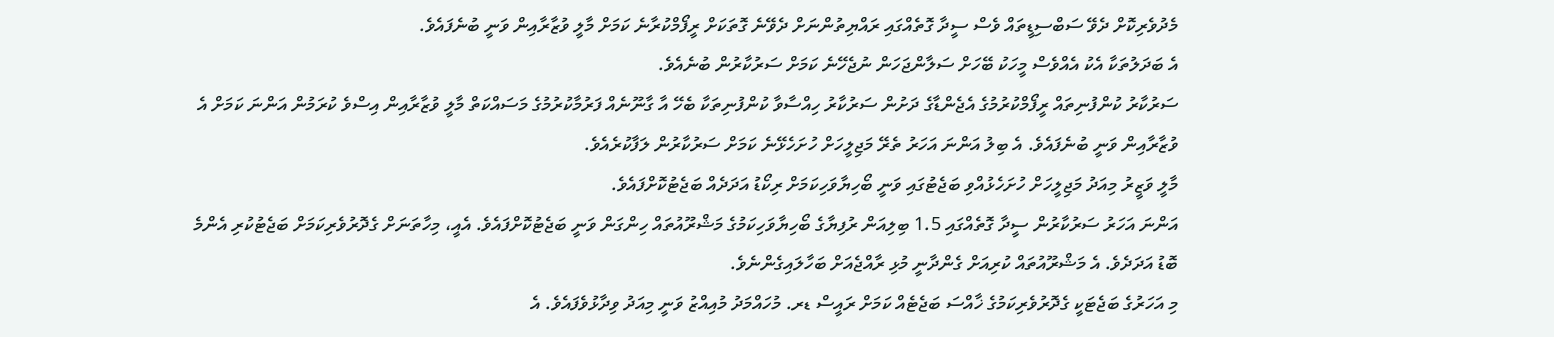މެދުވެރިކޮށް ދެވޭ ސަބްސިޑީތައް ވެސް ސީދާ ގޮތެއްގައި ރައްޔިތުންނަށް ދެވޭނެ ގޮތަކަށް ރީފޯމްކުރާނެ ކަމަށް މާލީ ވުޒާރާއިން ވަނީ ބުނެފައެވެ.
އެ ބަދަލުތަކާ އެކު އެއްވެސް މީހަކު ބޭހަށް ސަލާންޖަހަން ނުޖެހޭނެ ކަމަށް ސަރުކާރުން ބުނެއެވެ.
ސަރުކާރު ކުންފުނިތައް ރީފޯމްކުރުމުގެ އެޖެންޑާގެ ދަށުން ސަރުކާރު ހިއްސާވާ ކުންފުނިތަކާ ބެހޭ އާ ގާނޫނެއް ފަރުމާކުރުމުގެ މަސައްކަތް މާލީ ވުޒާރާއިން އިސްވެ ކުރަމުން އަންނަ ކަމަށް އެ ވުޒާރާއިން ވަނީ ބުނެފައެވެ. އެ ބިލު އަންނަ އަހަރު ތެރޭ މަޖިލީހަށް ހުށަހެޅޭނެ ކަމަށް ސަރުކާރުން ލަފާކުރެއެވެ.
މާލީ ވަޒީރު މިއަދު މަޖިލީހަށް ހުށަހެޅުއްވި ބަޖެޓުގައި ވަނީ ބޯހިޔާވަހިކަމަށް ރިކޯޑު އަދަދެއް ބަޖެޓުކޮށްފައެވެ.
އަންނަ އަހަރު ސަރުކާރުން ސީދާ ގޮތެއްގައި 1.5 ބިލިއަން ރުފިޔާގެ ބޯހިޔާވަހިކަމުގެ މަޝްރޫއުތައް ހިންގަން ވަނީ ބަޖެޓުކޮށްފައެވެ. އެއީ، މިހާތަނަށް ގެދޮރުވެރިކަމަށް ބަޖެޓުކުރި އެންމެ ބޮޑު އަދަދެވެ. އެ މަޝްރޫއުތައް ކުރިއަށް ގެންދާނީ މުޅި ރާއްޖެއަށް ބަހާލައިގެންނެވެ.
މި އަހަރުގެ ބަޖެޓަކީ ގެދޮރުވެރިކަމުގެ ޚާއްސަ ބަޖެޓެއް ކަމަށް ރައީސް ޑރ. މުހައްމަދު މުއިއްޒު ވަނީ މިއަދު ވިދާޅުވެފައެވެ. އެ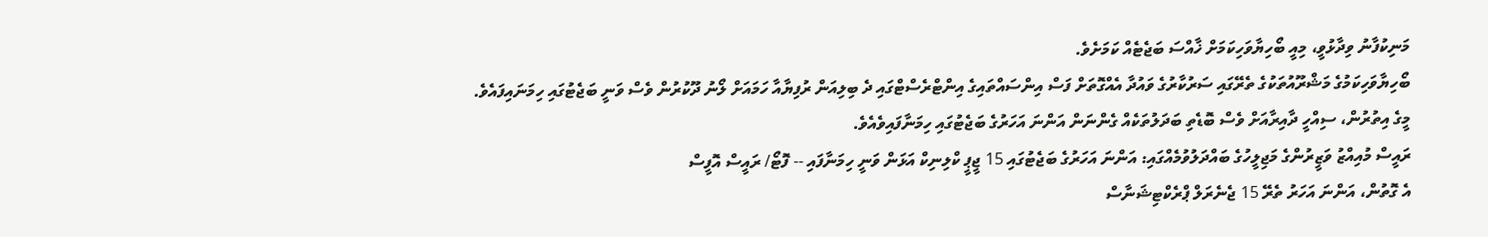މަނިކުފާނު ވިދާޅުވީ، މިއީ ބޯހިޔާވަހިކަމަށް ޚާއްސަ ބަޖެޓެއް ކަމަށެވެ.
ބޯހިޔާވަހިކަމުގެ މަޝްރޫއުތަކުގެ ތެރޭގައި ސަރުކާރުގެ ވައުދާ އެއްގޮތަށް ފަސް އިންސައްތައިގެ އިންޓްރެސްޓްގައި ދެ ބިލިއަން ރުފިޔާއާ ހަމައަށް ލޯނު ދޫކުރުން ވެސް ވަނީ ބަޖެޓުގައި ހިމަނައިފައެވެ.
މީގެ އިތުރުން، ސިއްހީ ދާއިރާއަށް ވެސް ބޮޑެތި ބަދަލުތަކެއް ގެންނަން އަންނަ އަހަރުގެ ބަޖެޓުގައި ހިމަނާފައިވެއެވެ.
ރައީސް މުއިއްޒު ވަޒީރުންގެ މަޖިލީހުގެ ބައްދަލުވުމެއްގައި: އަންނަ އަހަރުގެ ބަޖެޓުގައި 15 ޖީޕީ ކްލިނިކް އަޅަން ވަނީ ހިމަނާފައި -- ފޮޓޯ/ ރައީސް އޮފީސް
އެ ގޮތުން، އަންނަ އަހަރު ތެރޭ 15 ޖެނެރަލް ޕްރެކްޓިޝަނާސް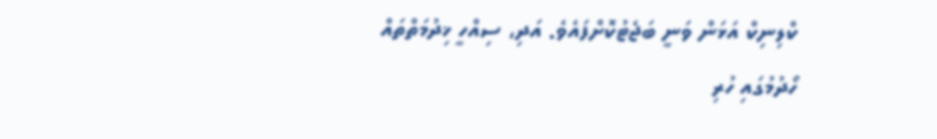ކްލިނިކް އަޅަން ވަނީ ބަޖެޓުކޮށްފައެވެ. އަދި، ސިއްހީ ޚިދުމަތްތައް ހޯދުމުގައި ހުރި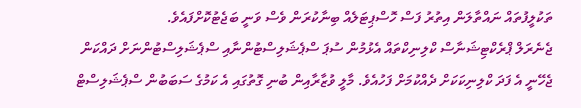ތަކުލީފުތައް ނައްތާލަން އިތުރު ފަސް ހޮސްޕިޓަލެއް ބިނާކުރަން ވެސް ވަނީ ބަޖެޓުކޮށްފައެވެ.
ޖެނެރަލް ޕްރެކްޓިޝަނާސް ކްލިނިކްތައް އެޅުމުން ސުޕަ ސްޕެޝަލިސްޓުންނާއި ސްޕެޝަލިސްޓުންނަށް ދައްކަން ޖެހޭނީ އެ ފަދަ ކްލިނިކަކަށް ދެއްކުމަށް ފަހުއެވެ. މާލީ ވުޒާރާއިން ބުނި ގޮތުގައި އެ ކަމުގެ ސަބަބުން ސްޕެޝަލިސްޓް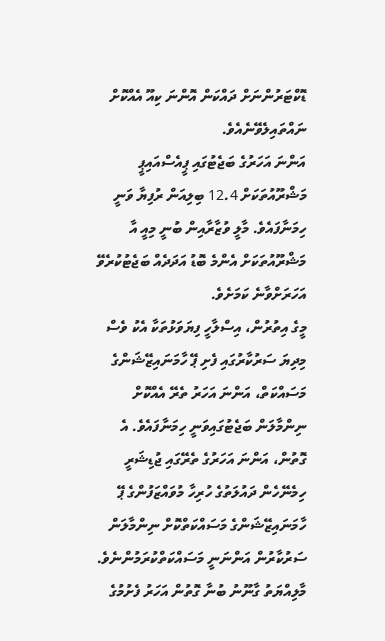ޑޮކްޓަރުންނަށް ދައްކަން އޮންނަ ކިއޫ އެއްކޮށް ނައްތައިލެވޭނެއެވެ.
އަންނަ އަހަރުގެ ބަޖެޓުގައި ޕީއެސްއައިޕީ މަޝްރޫއުތަކަށް 12.4 ބިލިއަން ރުފިޔާ ވަނީ ހިމަނާފައެވެ. މާލީ ވުޒާރާއިން ބުނީ މިއީ އާ މަޝްރޫއުތަކަށް އެންމެ ބޮޑު އަދަދެއް ބަޖެޓުކުރެވޭ އަހަރަށްވާނެ ކަމަށެވެ.
މީގެ އިތުރުން، އިސްލާހީ ފިޔަވަޅުތަކާ އެކު ވެސް މިދިޔަ ސަރުކާރުގައި ފެށި ޕޭ ހާމަނައިޒޭޝަންގެ މަސައްކަތް، އަންނަ އަހަރު ތެރޭ އެއްކޮށް ނިންމާލަން ބަޖެޓުގައިވަނީ ހިމަނާފައެވެ. އެ ގޮތުން، އަންނަ އަހަރުގެ ތެރޭގައި ޖުޑިޝަރީ ހިމެނޭހެން ދައުލަތުގެ ހުރިހާ މުވައްޒަފުންގެ ޕޭ ހާމަނައިޒޭޝަންގެ މަސައްކަތްކޮށް ނިންމާލަން ސަރުކާރުން އަންނަނީ މަސައްކަތްކުރަމުންނެވެ.
މާލިއްޔަތު ގާނޫނު ބުނާ ގޮތުން އަހަރު ފެށުމުގެ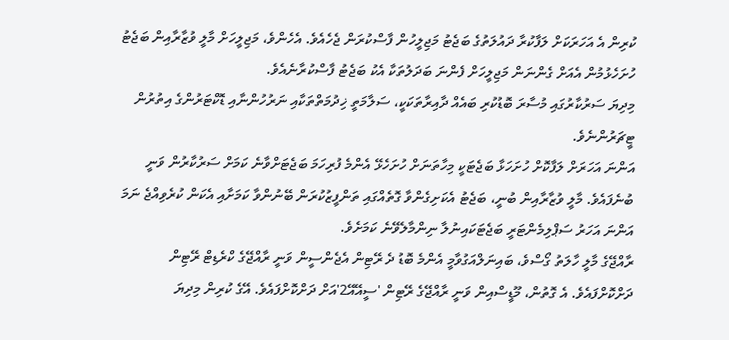ކުރިން އެ އަހަރަކަށް ލަފާކުރާ ދައުލަތުގެ ބަޖެޓު މަޖިލީހުން ފާސްކުރަން ޖެހެއެވެ. އެހެންވެ، މަޖިލީހަށް މާލީ ވުޒާރާއިން ބަޖެޓު ހުށަހެޅުމުން އެއަށް ގެންނަން މަޖިލީހަށް ފެންނަ ބަދަލުތަކާ އެކު ބަޖެޓު ފާސްކުރާނެއެވެ.
މިދިޔަ ސަރުކާރުގައި މުސާރަ ބޮޑުކުރި ބައެއް ދާއިރާތަކަކީ، ސަލާމަތީ ޚިދުމަތްތަކާއި ނަރުހުންނާއި ޑޮކްޓަރުންގެ އިތުރުން ޓީޗަރުންނެވެ.
އަންނަ އަހަރަށް ލަފާކޮށް ހުށަހަޅާ ބަޖެޓަކީ މިހާތަނަށް ހުށަހެޅޭ އެންމެ ފުރިހަމަ ބަޖެޓަށްވާނެ ކަމަށް ސަރުކާރުން ވަނީ ބުނެފައެވެ. މާލީ ވުޒާރާއިން ބުނީ، ބަޖެޓު އެކަށިގެންވާ ގޮތެއްގައި ތަންފީޒުކުރަން ބޭނުންވާ ކަމަށާއި އެކަން ކުރެވިއްޖެ ނަމަ އަންނަ އަހަރު ސަޕްލިމެންޓަރީ ބަޖެޓަކައިނުލާ ނިންމާލެވޭނެ ކަމަށެވެ.
ރާއްޖޭގެ މާލީ ހާލަތު ގޯސްވެ، ބައިނަލްއަގުވާމީ އެންމެ ބޮޑު ދެ ރޭޓިން އެޖެންސީން ވަނީ ރާއްޖޭގެ ކްރެޑިޓް ރޭޓިން ދަށްކޮށްފައެވެ. އެ ގޮތުން، މޫޑީސްއިން ވަނީ ރާއްޖޭގެ ރޭޓިން 'ސީއޭއޭ2'އަށް ދަށްކޮށްފައެވެ. އޭގެ ކުރިން މިދިޔަ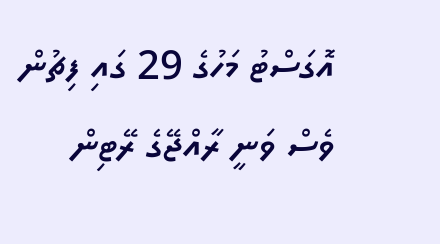އޮގަސްޓު މަހުގެ 29 ގައި ފިޗުން ވެސް ވަނީ ރާއްޖޭގެ ރޭޓިން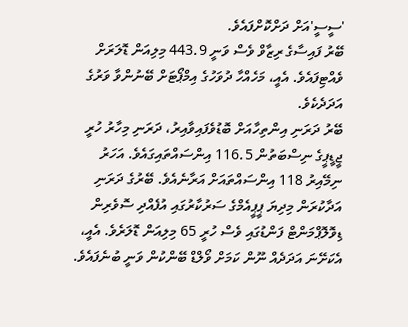'ސީސީ'އަށް ދަށްކޮށްފައެވެ.
ބޭރު ފައިސާގެ ރިޒާވް ވެސް ވަނީ 443.9 މިލިއަން ޑޮލަރަށް ވެއްޓިފައެވެ. އެއީ، މަހެއްހާ ދުވަހުގެ އިމްޕޯޓަށް ބޭނުންވާ ވަރުގެ އަދަދެކެވެ.
ބޭރު ދަރަނި އިންތިހާއަށް ބޮޑުވެފައިވާއިރު، ދަރަނި މިހާރު ހުރީ ޖީޑީޕީގެ ނިސްބަތުން 116.5 އިންސައްތައިގައެވެ. އަހަރު ނިމޭއިރު 118 އިންސައްތައަށް އަރާނެއެވެ. ބޭރުގެ ދަރަނި އަދާކުރަން މިދިޔަ ޕީޕީއެމްގެ ސަރުކާރުގައި އުފެއްދި ސޮވެރިން ޑިވޮލޮޕްމަންޓް ފަންޑުގައި ވެސް ހުރީ 65 މިލިއަން ޑޮލަރެވެ. އެއީ، އެކަށޭނަ އަދަދެއް ނޫން ކަމަށް ވޯލްޑް ބޭންކުން ވަނީ ބުނެފައެވެ.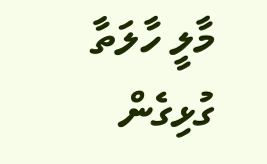މާލީ ހާލަތާ ގުޅިގެން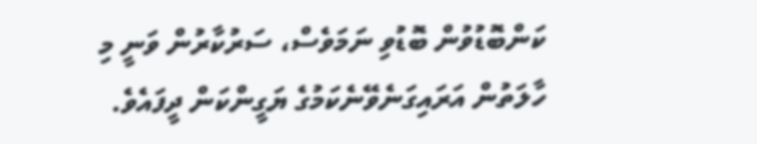ކަންބޮޑުވުން ބޮޑުވި ނަމަވެސް، ސަރުކާރުން ވަނީ މި ހާލަތުން އަރައިގަނެވޭނެކަމުގެ ޔަގީންކަން ދީފައެވެ.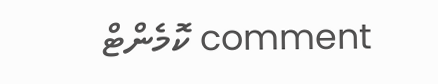comment ކޮމެންޓް